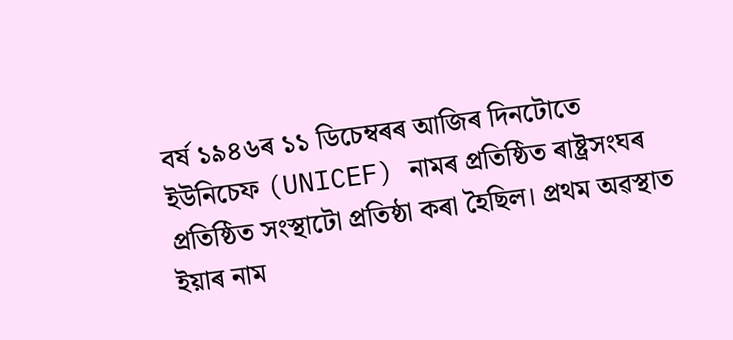বৰ্ষ ১৯৪৬ৰ ১১ ডিচেম্বৰৰ আজিৰ দিনটোতে ইউনিচেফ (UNICEF) নামৰ প্ৰতিষ্ঠিত ৰাষ্ট্ৰসংঘৰ প্ৰতিষ্ঠিত সংস্থাটো প্ৰতিষ্ঠা কৰা হৈছিল। প্ৰথম অৱস্থাত ইয়াৰ নাম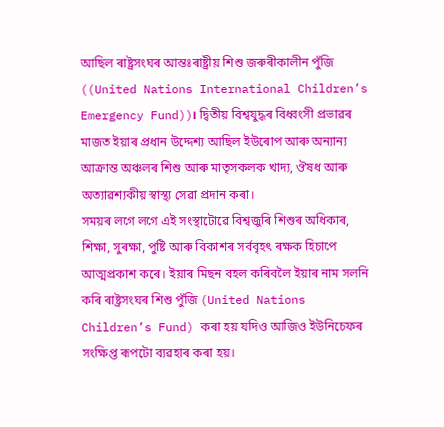আছিল ৰাষ্ট্ৰসংঘৰ আন্তঃৰাষ্ট্ৰীয় শিশু জৰুৰীকালীন পুঁজি ((United Nations International Children’s Emergency Fund))। দ্বিতীয় বিশ্বযুদ্ধৰ বিধ্বংসী প্ৰভাৱৰ মাজত ইয়াৰ প্ৰধান উদ্দেশ্য আছিল ইউৰোপ আৰু অন্যান্য আক্ৰান্ত অঞ্চলৰ শিশু আৰু মাতৃসকলক খাদ্য, ঔষধ আৰু অত্যাৱশ্যকীয় স্বাস্থ্য সেৱা প্ৰদান কৰা।
সময়ৰ লগে লগে এই সংস্থাটোৱে বিশ্বজুৰি শিশুৰ অধিকাৰ, শিক্ষা, সুৰক্ষা, পুষ্টি আৰু বিকাশৰ সৰ্ববৃহৎ ৰক্ষক হিচাপে আত্মপ্ৰকাশ কৰে। ইয়াৰ মিছন বহল কৰিবলৈ ইয়াৰ নাম সলনি কৰি ৰাষ্ট্ৰসংঘৰ শিশু পুঁজি (United Nations Children’s Fund) কৰা হয় যদিও আজিও ইউনিচেফৰ সংক্ষিপ্ত ৰূপটো ব্যৱহাৰ কৰা হয়।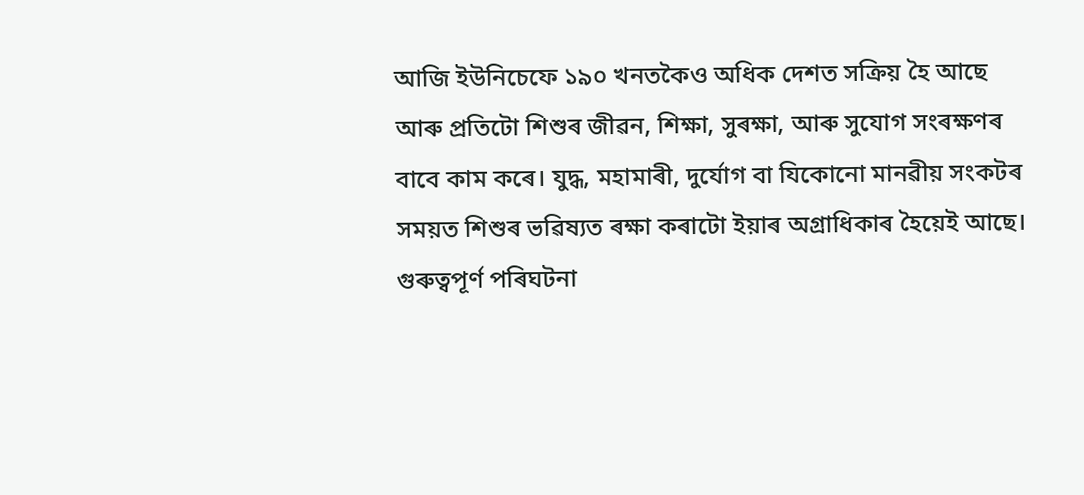আজি ইউনিচেফে ১৯০ খনতকৈও অধিক দেশত সক্ৰিয় হৈ আছে আৰু প্ৰতিটো শিশুৰ জীৱন, শিক্ষা, সুৰক্ষা, আৰু সুযোগ সংৰক্ষণৰ বাবে কাম কৰে। যুদ্ধ, মহামাৰী, দুৰ্যোগ বা যিকোনো মানৱীয় সংকটৰ সময়ত শিশুৰ ভৱিষ্যত ৰক্ষা কৰাটো ইয়াৰ অগ্ৰাধিকাৰ হৈয়েই আছে।
গুৰুত্বপূৰ্ণ পৰিঘটনা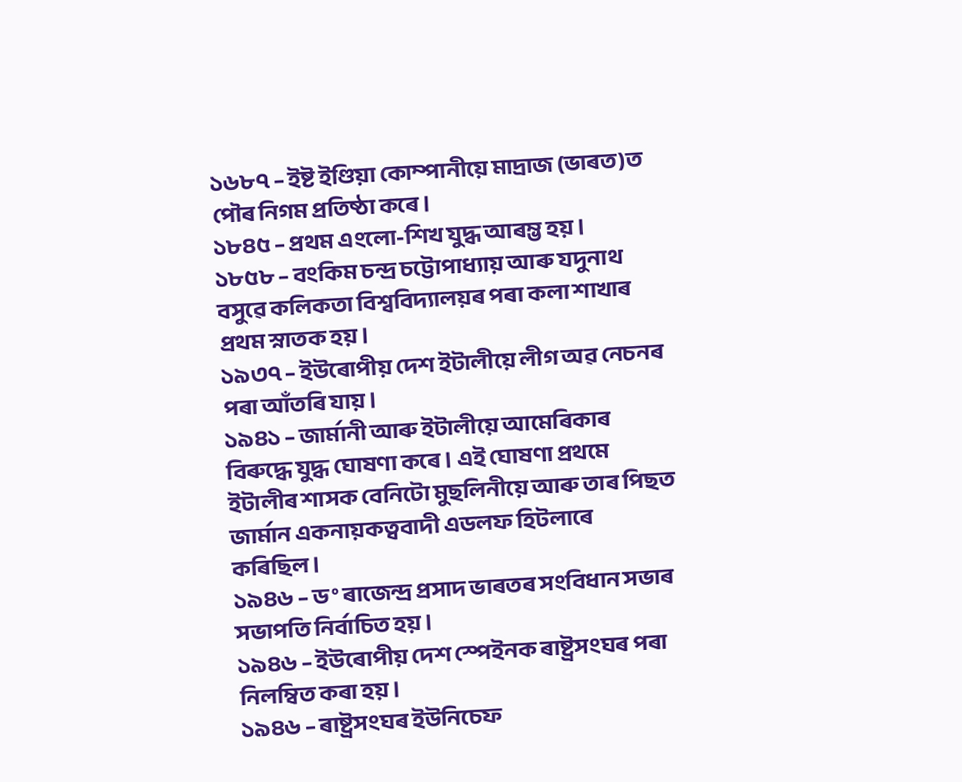১৬৮৭ – ইষ্ট ইণ্ডিয়া কোম্পানীয়ে মাদ্ৰাজ (ভাৰত)ত পৌৰ নিগম প্ৰতিষ্ঠা কৰে।
১৮৪৫ – প্ৰথম এংলো-শিখ যুদ্ধ আৰম্ভ হয়।
১৮৫৮ – বংকিম চন্দ্ৰ চট্টোপাধ্যায় আৰু যদুনাথ বসুৱে কলিকতা বিশ্ববিদ্যালয়ৰ পৰা কলা শাখাৰ প্ৰথম স্নাতক হয়।
১৯৩৭ – ইউৰোপীয় দেশ ইটালীয়ে লীগ অৱ নেচনৰ পৰা আঁতৰি যায়।
১৯৪১ – জাৰ্মানী আৰু ইটালীয়ে আমেৰিকাৰ বিৰুদ্ধে যুদ্ধ ঘোষণা কৰে। এই ঘোষণা প্ৰথমে ইটালীৰ শাসক বেনিটো মুছলিনীয়ে আৰু তাৰ পিছত জাৰ্মান একনায়কত্ববাদী এডলফ হিটলাৰে কৰিছিল।
১৯৪৬ – ড° ৰাজেন্দ্ৰ প্ৰসাদ ভাৰতৰ সংবিধান সভাৰ সভাপতি নিৰ্বাচিত হয়।
১৯৪৬ – ইউৰোপীয় দেশ স্পেইনক ৰাষ্ট্ৰসংঘৰ পৰা নিলম্বিত কৰা হয়।
১৯৪৬ – ৰাষ্ট্ৰসংঘৰ ইউনিচেফ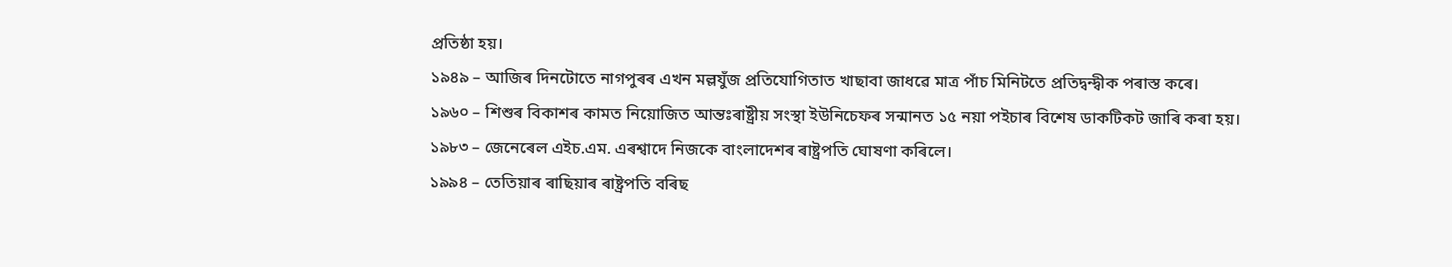প্ৰতিষ্ঠা হয়।
১৯৪৯ – আজিৰ দিনটোতে নাগপুৰৰ এখন মল্লযুঁজ প্ৰতিযোগিতাত খাছাবা জাধৱে মাত্ৰ পাঁচ মিনিটতে প্ৰতিদ্বন্দ্বীক পৰাস্ত কৰে।
১৯৬০ – শিশুৰ বিকাশৰ কামত নিয়োজিত আন্তঃৰাষ্ট্ৰীয় সংস্থা ইউনিচেফৰ সন্মানত ১৫ নয়া পইচাৰ বিশেষ ডাকটিকট জাৰি কৰা হয়।
১৯৮৩ – জেনেৰেল এইচ.এম. এৰশ্বাদে নিজকে বাংলাদেশৰ ৰাষ্ট্ৰপতি ঘোষণা কৰিলে।
১৯৯৪ – তেতিয়াৰ ৰাছিয়াৰ ৰাষ্ট্ৰপতি বৰিছ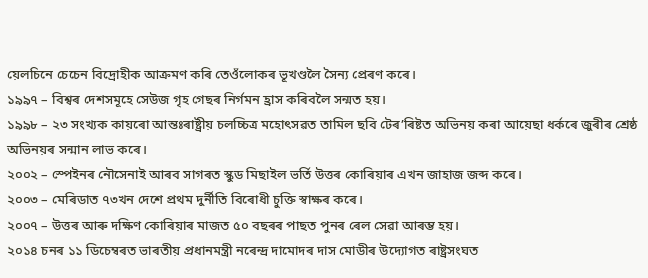য়েলচিনে চেচেন বিদ্ৰোহীক আক্ৰমণ কৰি তেওঁলোকৰ ভূখণ্ডলৈ সৈন্য প্ৰেৰণ কৰে।
১৯৯৭ – বিশ্বৰ দেশসমূহে সেউজ গৃহ গেছৰ নিৰ্গমন হ্ৰাস কৰিবলৈ সন্মত হয়।
১৯৯৮ – ২৩ সংখ্যক কায়ৰো আন্তঃৰাষ্ট্ৰীয় চলচ্চিত্ৰ মহোৎসৱত তামিল ছবি টেৰ’ৰিষ্টত অভিনয় কৰা আয়েছা ধৰ্কৰে জুৰীৰ শ্ৰেষ্ঠ অভিনয়ৰ সন্মান লাভ কৰে।
২০০২ – স্পেইনৰ নৌসেনাই আৰব সাগৰত স্কুড মিছাইল ভৰ্তি উত্তৰ কোৰিয়াৰ এখন জাহাজ জব্দ কৰে।
২০০৩ – মেৰিডাত ৭৩খন দেশে প্ৰথম দুৰ্নীতি বিৰোধী চুক্তি স্বাক্ষৰ কৰে।
২০০৭ – উত্তৰ আৰু দক্ষিণ কোৰিয়াৰ মাজত ৫০ বছৰৰ পাছত পুনৰ ৰেল সেৱা আৰম্ভ হয়।
২০১৪ চনৰ ১১ ডিচেম্বৰত ভাৰতীয় প্ৰধানমন্ত্ৰী নৰেন্দ্ৰ দামোদৰ দাস মোডীৰ উদ্যোগত ৰাষ্ট্ৰসংঘত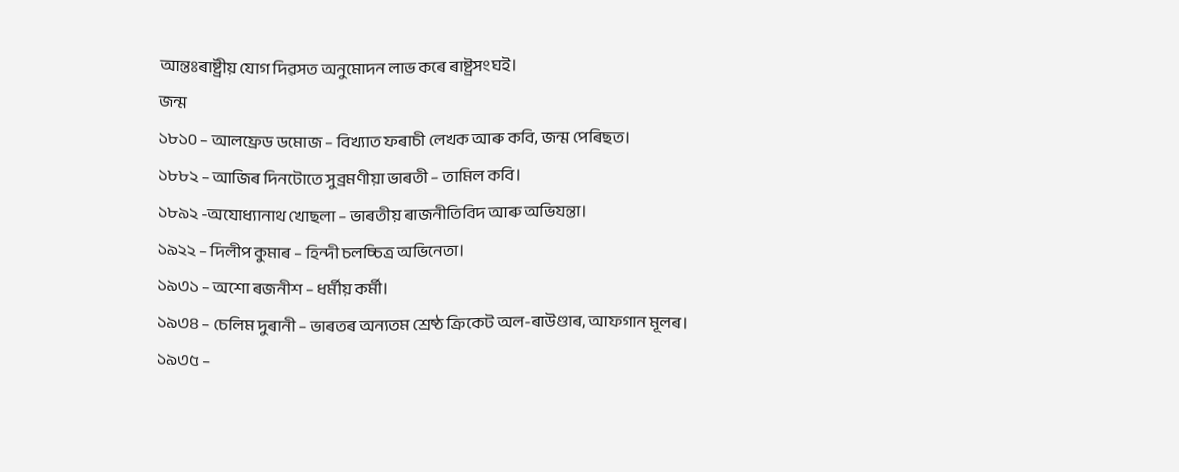আন্তঃৰাষ্ট্ৰীয় যোগ দিৱসত অনুমোদন লাভ কৰে ৰাষ্ট্ৰসংঘই।
জন্ম
১৮১০ – আলফ্ৰেড ডমোজ – বিখ্যাত ফৰাচী লেখক আৰু কবি, জন্ম পেৰিছত।
১৮৮২ – আজিৰ দিনটোতে সুব্ৰমণীয়া ভাৰতী – তামিল কবি।
১৮৯২ -অযোধ্যানাথ খোছলা – ভাৰতীয় ৰাজনীতিবিদ আৰু অভিযন্তা।
১৯২২ – দিলীপ কুমাৰ – হিন্দী চলচ্চিত্ৰ অভিনেতা।
১৯৩১ – অশো ৰজনীশ – ধৰ্মীয় কৰ্মী।
১৯৩৪ – চেলিম দুৰানী – ভাৰতৰ অন্যতম শ্ৰেষ্ঠ ক্ৰিকেট অল-ৰাউণ্ডাৰ, আফগান মূলৰ।
১৯৩৫ –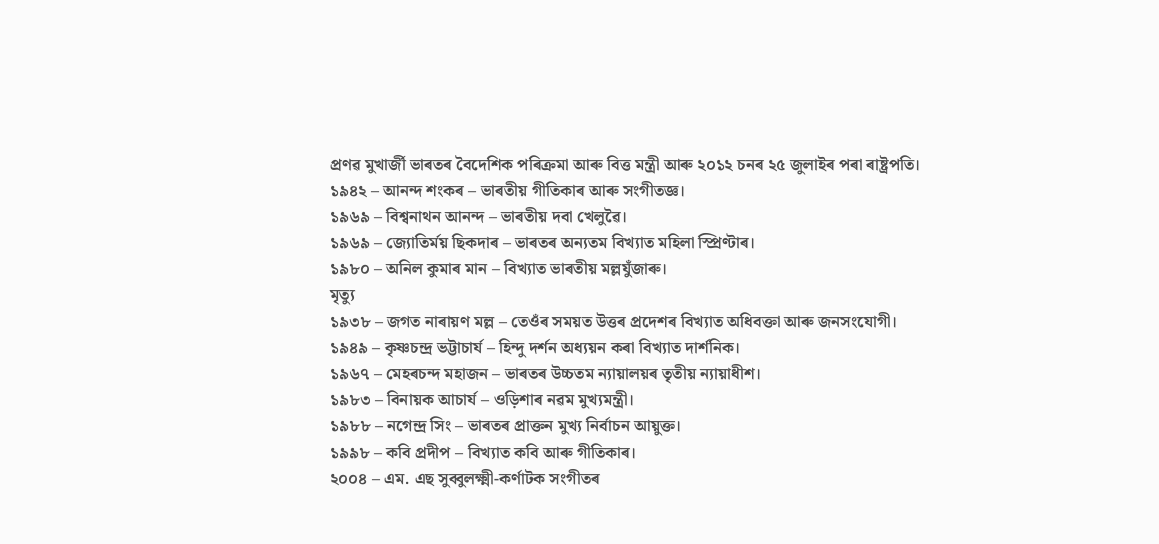প্ৰণৱ মুখাৰ্জী ভাৰতৰ বৈদেশিক পৰিক্ৰমা আৰু বিত্ত মন্ত্ৰী আৰু ২০১২ চনৰ ২৫ জুলাইৰ পৰা ৰাষ্ট্ৰপতি।
১৯৪২ – আনন্দ শংকৰ – ভাৰতীয় গীতিকাৰ আৰু সংগীতজ্ঞ।
১৯৬৯ – বিশ্বনাথন আনন্দ – ভাৰতীয় দবা খেলুৱৈ।
১৯৬৯ – জ্যোতিৰ্ময় ছিকদাৰ – ভাৰতৰ অন্যতম বিখ্যাত মহিলা স্প্ৰিণ্টাৰ।
১৯৮০ – অনিল কুমাৰ মান – বিখ্যাত ভাৰতীয় মল্লযুঁজাৰু।
মৃত্যু
১৯৩৮ – জগত নাৰায়ণ মল্ল – তেওঁৰ সময়ত উত্তৰ প্ৰদেশৰ বিখ্যাত অধিবক্তা আৰু জনসংযোগী।
১৯৪৯ – কৃষ্ণচন্দ্ৰ ভট্টাচাৰ্য – হিন্দু দৰ্শন অধ্যয়ন কৰা বিখ্যাত দাৰ্শনিক।
১৯৬৭ – মেহৰচন্দ মহাজন – ভাৰতৰ উচ্চতম ন্যায়ালয়ৰ তৃতীয় ন্যায়াধীশ।
১৯৮৩ – বিনায়ক আচাৰ্য – ওড়িশাৰ নৱম মুখ্যমন্ত্ৰী।
১৯৮৮ – নগেন্দ্ৰ সিং – ভাৰতৰ প্ৰাক্তন মুখ্য নিৰ্বাচন আয়ুক্ত।
১৯৯৮ – কবি প্ৰদীপ – বিখ্যাত কবি আৰু গীতিকাৰ।
২০০৪ – এম. এছ সুব্বুলক্ষ্মী-কৰ্ণাটক সংগীতৰ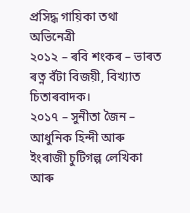প্ৰসিদ্ধ গায়িকা তথা অভিনেত্ৰী
২০১২ – ৰবি শংকৰ – ভাৰত ৰত্ন বঁটা বিজয়ী, বিখ্যাত চিতাৰবাদক।
২০১৭ – সুনীতা জৈন – আধুনিক হিন্দী আৰু ইংৰাজী চুটিগল্প লেখিকা আৰু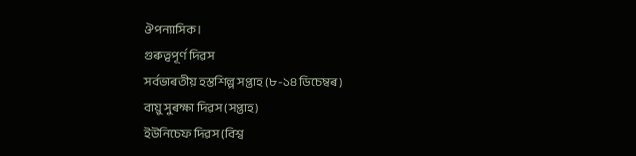ঔপন্যাসিক।
গুৰুত্বপূৰ্ণ দিৱস
সৰ্বভাৰতীয় হস্তশিল্প সপ্তাহ (৮-১৪ ডিচেম্বৰ)
বায়ু সুৰক্ষা দিৱস (সপ্তাহ)
ইউনিচেফ দিৱস (বিশ্ব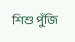শিশু পুঁজি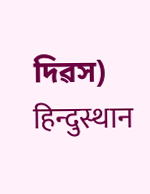দিৱস)
हिन्दुस्थान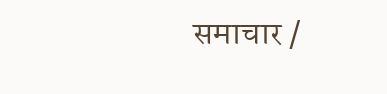समाचार /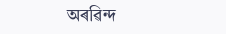অৰৱিন্দ